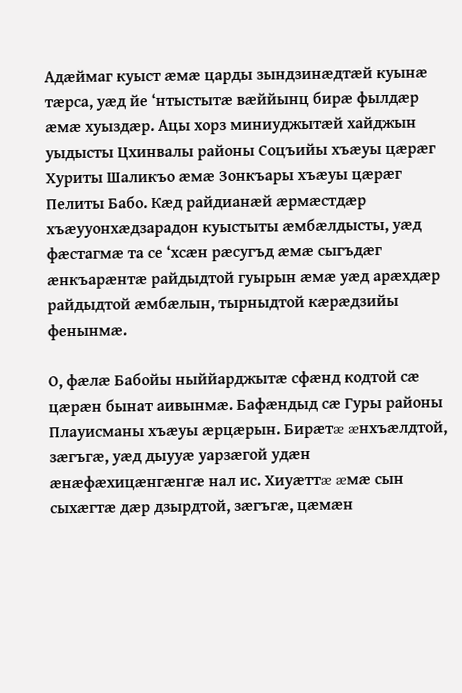Адæймаг куыст æмæ царды зындзинæдтæй куынæ тæрса, уæд йе ‘нтыстытæ вæййынц бирæ фылдæр æмæ хуыздæр. Ацы хорз миниуджытæй хайджын уыдысты Цхинвалы районы Соцъийы хъæуы цæрæг Хуриты Шаликъо æмæ Зонкъары хъæуы цæрæг Пелиты Бабо. Кæд райдианæй æрмæстдæр хъæууонхæдзарадон куыстыты æмбæлдысты, уæд фæстагмæ та се ‘хсæн рæсугъд æмæ сыгъдæг æнкъарæнтæ райдыдтой гуырын æмæ уæд арæхдæр райдыдтой æмбæлын, тырныдтой кæрæдзийы фенынмæ.

О, фæлæ Бабойы ныййарджытæ сфæнд кодтой сæ цæрæн бынат аивынмæ. Бафæндыд сæ Гуры районы Плауисманы хъæуы æрцæрын. Бирæтæ æнхъæлдтой, зæгъгæ, уæд дыууæ уарзæгой удæн æнæфæхицæнгæнгæ нал ис. Хиуæттæ æмæ сын сыхæгтæ дæр дзырдтой, зæгъгæ, цæмæн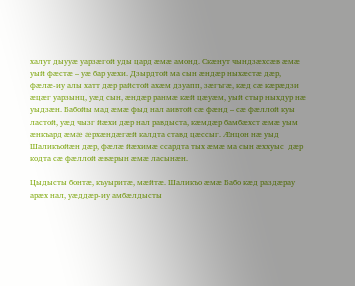халут дыууæ уарзæгой уды цард æмæ амонд. Скæнут чындзæхсæв æмæ уый фæстæ – уæ бар уæхи. Дзырдтой ма сын æндæр ныхæстæ дæр, фæлæ-иу алы хатт дæр райстой ахæм дзуапп, зæгъгæ, кæд сæ кæрæдзи æцæг уарзынц, уæд сын, æндæр ранмæ кæй цæуæм, уый стыр ныхдур нæ уыдзæн. Бабойы мад æмæ фыд нал аивтой сæ фæнд – сæ фæллой куы ластой, уæд чызг йæхи дæр нал равдыста, кæмдæр бамбæхст æмæ уым æнкъард æмæ æрхæндæгæй калдта ставд цæссыг. Æнцон нæ уыд Шаликъойæн дæр, фæлæ йæхимæ ссардта тых æмæ ма сын æххуыс  дæр кодта сæ фæллой æвæрын æмæ ласынæн.

Цыдысты бонтæ, къуыритæ, мæйтæ. Шаликъо æмæ Бабо кæд раздæрау арæх нал, уæддæр-иу амбæлдысты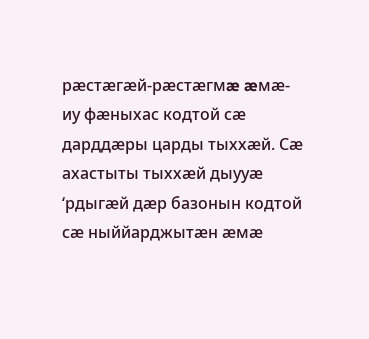рæстæгæй-рæстæгмæ æмæ-иу фæныхас кодтой сæ дарддæры царды тыххæй. Сæ ахастыты тыххæй дыууæ ‘рдыгæй дæр базонын кодтой сæ ныййарджытæн æмæ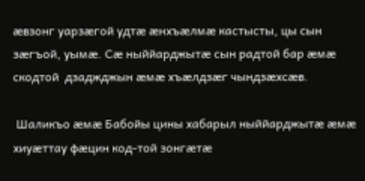æвзонг уарзæгой удтæ æнхъæлмæ кастысты, цы сын зæгъой, уымæ. Сæ ныййарджытæ сын радтой бар æмæ скодтой  дзаджджын æмæ хъæлдзæг чындзæхсæв.

 Шаликъо æмæ Бабойы цины хабарыл ныййарджытæ æмæ хиуæттау фæцин код-той зонгæтæ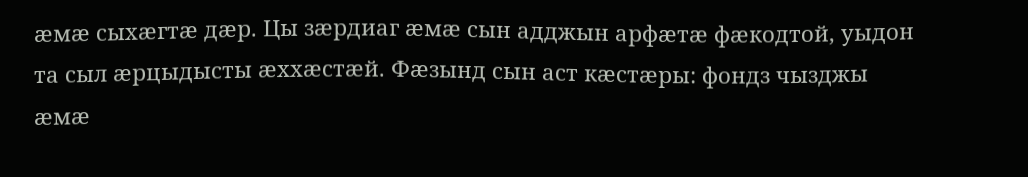æмæ сыхæгтæ дæр. Цы зæрдиаг æмæ сын адджын арфæтæ фæкодтой, уыдон та сыл æрцыдысты æххæстæй. Фæзынд сын аст кæстæры: фондз чызджы æмæ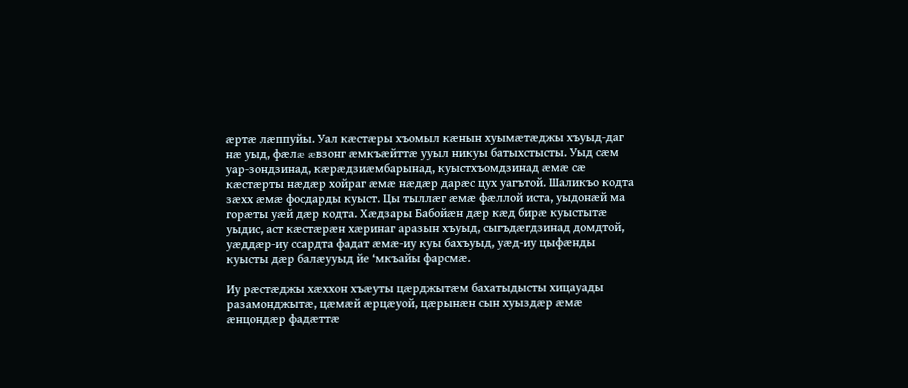æртæ лæппуйы. Уал кæстæры хъомыл кæнын хуымæтæджы хъуыд-даг нæ уыд, фæлæ æвзонг æмкъæйттæ ууыл никуы батыхстысты. Уыд сæм уар-зондзинад, кæрæдзиæмбарынад, куыстхъомдзинад æмæ сæ кæстæрты нæдæр хойраг æмæ нæдæр дарæс цух уагътой. Шаликъо кодта зæхх æмæ фосдарды куыст. Цы тыллæг æмæ фæллой иста, уыдонæй ма горæты уæй дæр кодта. Хæдзары Бабойæн дæр кæд бирæ куыстытæ уыдис, аст кæстæрæн хæринаг аразын хъуыд, сыгъдæгдзинад домдтой, уæддæр-иу ссардта фадат æмæ-иу куы бахъуыд, уæд-иу цыфæнды куысты дæр балæууыд йе ‘мкъайы фарсмæ.

Иу рæстæджы хæххон хъæуты цæрджытæм бахатыдысты хицауады разамонджытæ, цæмæй æрцæуой, цæрынæн сын хуыздæр æмæ æнцондæр фадæттæ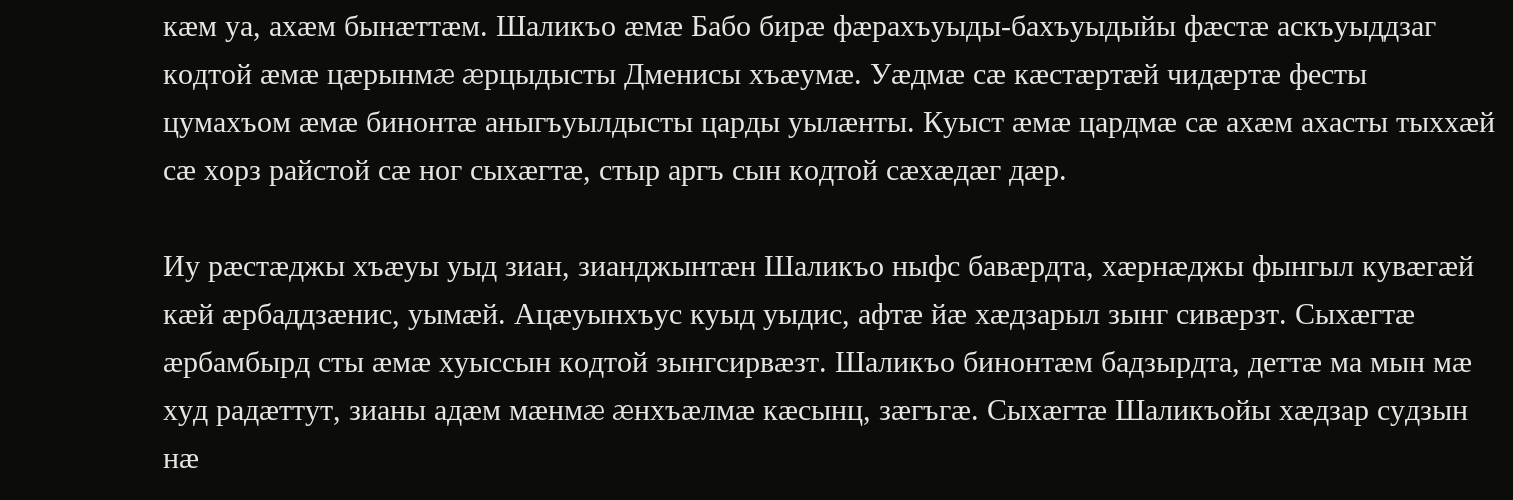кæм уа, ахæм бынæттæм. Шаликъо æмæ Бабо бирæ фæрахъуыды-бахъуыдыйы фæстæ аскъуыддзаг кодтой æмæ цæрынмæ æрцыдысты Дменисы хъæумæ. Уæдмæ сæ кæстæртæй чидæртæ фесты цумахъом æмæ бинонтæ аныгъуылдысты царды уылæнты. Куыст æмæ цардмæ сæ ахæм ахасты тыххæй сæ хорз райстой сæ ног сыхæгтæ, стыр аргъ сын кодтой сæхæдæг дæр.

Иу рæстæджы хъæуы уыд зиан, зианджынтæн Шаликъо ныфс бавæрдта, хæрнæджы фынгыл кувæгæй кæй æрбаддзæнис, уымæй. Ацæуынхъус куыд уыдис, афтæ йæ хæдзарыл зынг сивæрзт. Сыхæгтæ æрбамбырд сты æмæ хуыссын кодтой зынгсирвæзт. Шаликъо бинонтæм бадзырдта, деттæ ма мын мæ худ радæттут, зианы адæм мæнмæ æнхъæлмæ кæсынц, зæгъгæ. Сыхæгтæ Шаликъойы хæдзар судзын нæ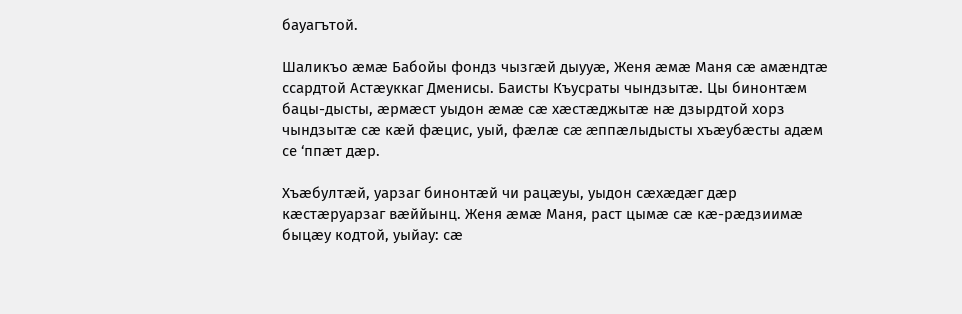бауагътой.

Шаликъо æмæ Бабойы фондз чызгæй дыууæ, Женя æмæ Маня сæ амæндтæ ссардтой Астæуккаг Дменисы. Баисты Къусраты чындзытæ. Цы бинонтæм бацы-дысты, æрмæст уыдон æмæ сæ хæстæджытæ нæ дзырдтой хорз чындзытæ сæ кæй фæцис, уый, фæлæ сæ æппæлыдысты хъæубæсты адæм се ‘ппæт дæр.

Хъæбултæй, уарзаг бинонтæй чи рацæуы, уыдон сæхæдæг дæр кæстæруарзаг вæййынц. Женя æмæ Маня, раст цымæ сæ кæ-рæдзиимæ  быцæу кодтой, уыйау: сæ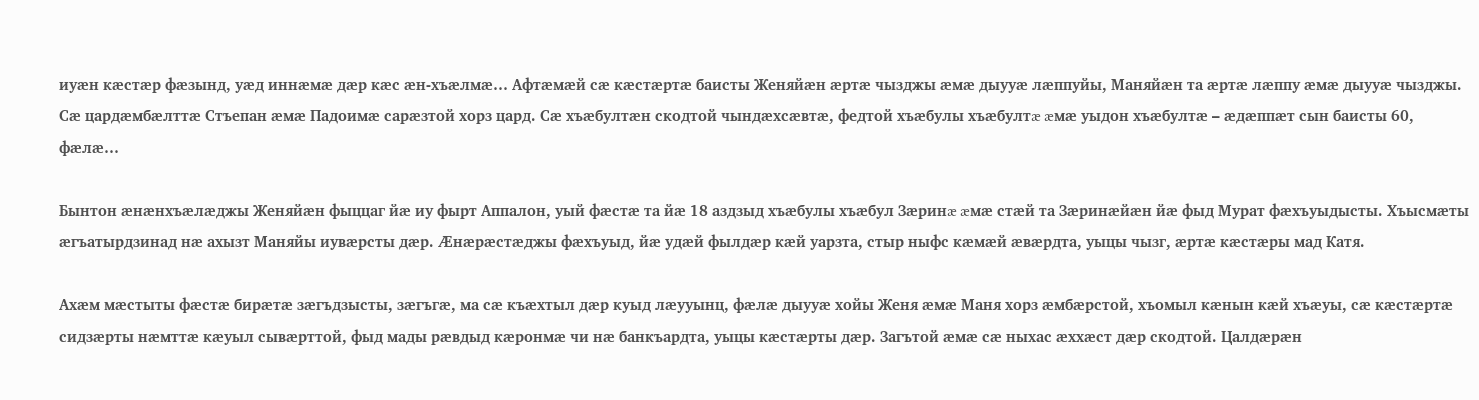иуæн кæстæр фæзынд, уæд иннæмæ дæр кæс æн-хъæлмæ… Афтæмæй сæ кæстæртæ баисты Женяйæн æртæ чызджы æмæ дыууæ лæппуйы, Маняйæн та æртæ лæппу æмæ дыууæ чызджы. Сæ цардæмбæлттæ Стъепан æмæ Падоимæ сарæзтой хорз цард. Сæ хъæбултæн скодтой чындæхсæвтæ, федтой хъæбулы хъæбултæ æмæ уыдон хъæбултæ – æдæппæт сын баисты 60, фæлæ…

Бынтон æнæнхъæлæджы Женяйæн фыццаг йæ иу фырт Аппалон, уый фæстæ та йæ 18 аздзыд хъæбулы хъæбул Зæринæ æмæ стæй та Зæринæйæн йæ фыд Мурат фæхъуыдысты. Хъысмæты  æгъатырдзинад нæ ахызт Маняйы иувæрсты дæр. Æнæрæстæджы фæхъуыд, йæ удæй фылдæр кæй уарзта, стыр ныфс кæмæй æвæрдта, уыцы чызг, æртæ кæстæры мад Катя.

Ахæм мæстыты фæстæ бирæтæ зæгъдзысты, зæгъгæ, ма сæ къæхтыл дæр куыд лæууынц, фæлæ дыууæ хойы Женя æмæ Маня хорз æмбæрстой, хъомыл кæнын кæй хъæуы, сæ кæстæртæ сидзæрты нæмттæ кæуыл сывæрттой, фыд мады рæвдыд кæронмæ чи нæ банкъардта, уыцы кæстæрты дæр. Загътой æмæ сæ ныхас æххæст дæр скодтой. Цалдæрæн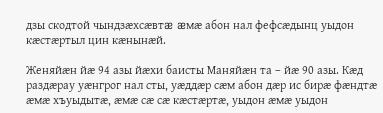дзы скодтой чындзæхсæвтæ æмæ абон нал фефсæдынц уыдон кæстæртыл цин кæнынæй.

Женяйæн йæ 94 азы йæхи баисты Маняйæн та – йæ 90 азы. Кæд раздæрау уæнгрог нал сты, уæддæр сæм абон дæр ис бирæ фæндтæ æмæ хъуыдытæ, æмæ сæ сæ кæстæртæ, уыдон æмæ уыдон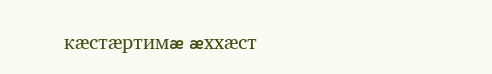кæстæртимæ æххæст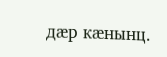дæр кæнынц.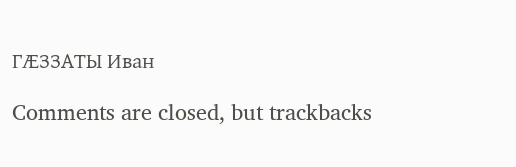ГÆЗЗАТЫ Иван

Comments are closed, but trackbacks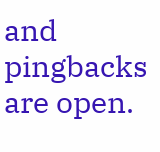and pingbacks are open.